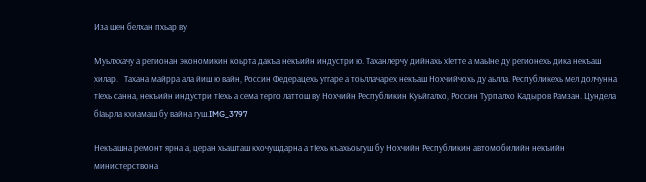Иза шен белхан пхьар ву

Муьлххачу а регионан экономикин коьрта дакъа некъийн индустри ю. Таханлерчу дийнахь хIетте а маьIне ду регионехь дика некъаш хилар.   Тахана майрра ала йиш ю вайн, Россин Федерацехь уггаре а тоьллачарех некъаш Нохчийчохь ду аьлла. Республикехь мел долчунна тIехь санна, некъийн индустри тIехь а сема терго латтош ву Нохчийн Республикин Куьйгалхо, Россин Турпалхо Кадыров Рамзан. Цундела бIаьрла кхиамаш бу вайна гуш.IMG_3797

Некъашна ремонт ярна а, церан хьашташ кхочушдарна а тIехь къахьоьгуш бу Нохчийн Республикин автомобилийн некъийн министерствона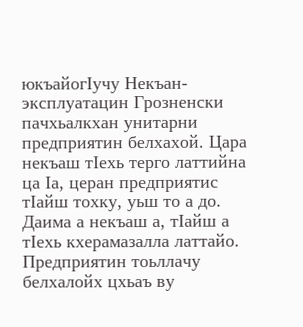юкъайогIучу Некъан-эксплуатацин Грозненски пачхьалкхан унитарни предприятин белхахой. Цара некъаш тIехь терго латтийна ца Iа, церан предприятис тIайш тохку, уьш то а до. Даима а некъаш а, тIайш а тIехь кхерамазалла латтайо. Предприятин тоьллачу белхалойх цхьаъ ву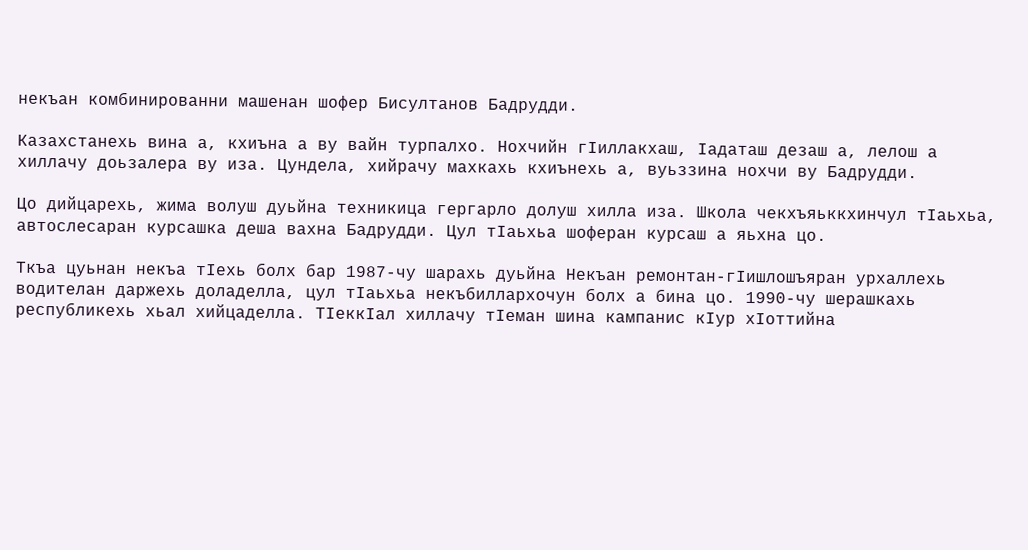некъан комбинированни машенан шофер Бисултанов Бадрудди.

Казахстанехь вина а, кхиъна а ву вайн турпалхо. Нохчийн гIиллакхаш, Iадаташ дезаш а, лелош а хиллачу доьзалера ву иза. Цундела, хийрачу махкахь кхиънехь а, вуьззина нохчи ву Бадрудди.

Цо дийцарехь, жима волуш дуьйна техникица гергарло долуш хилла иза. Школа чекхъяьккхинчул тIаьхьа, автослесаран курсашка деша вахна Бадрудди. Цул тIаьхьа шоферан курсаш а яьхна цо.

Ткъа цуьнан некъа тIехь болх бар 1987-чу шарахь дуьйна Некъан ремонтан-гIишлошъяран урхаллехь водителан даржехь доладелла, цул тIаьхьа некъбиллархочун болх а бина цо. 1990-чу шерашкахь республикехь хьал хийцаделла. ТIеккIал хиллачу тIеман шина кампанис кIур хIоттийна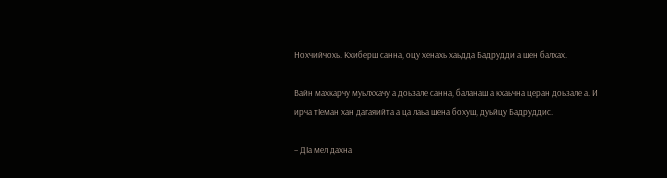Нохчийчохь. Кхиберш санна, оцу хенахь хаьдда Бадрудди а шен балхах.

Вайн махкарчу муьлххачу а доьзале санна, баланаш а кхаьчна церан доьзале а. И ирча тIеман хан дагаяийта а ца лаьа шена бохуш, дуьйцу Бадруддис.

– ДIа мел дахна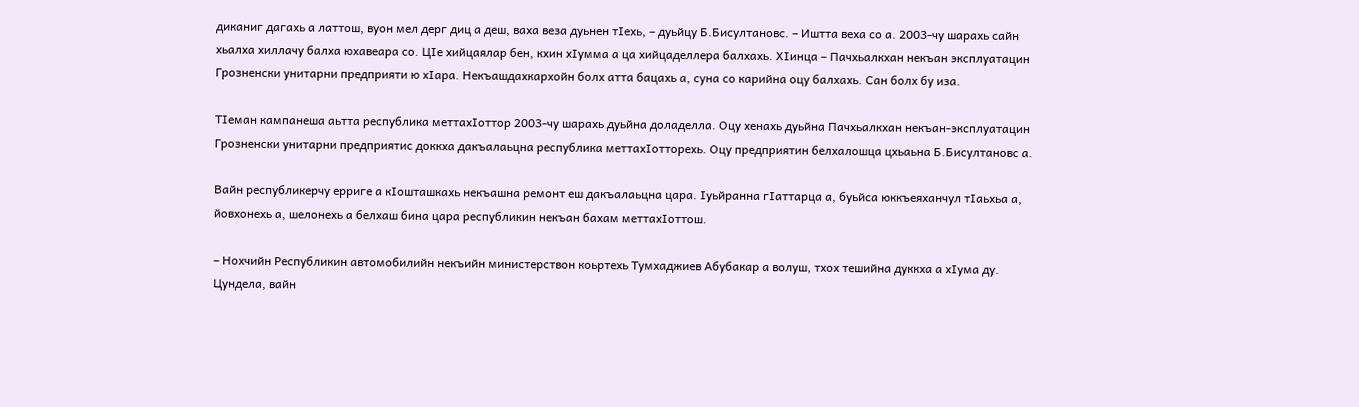диканиг дагахь а латтош, вуон мел дерг диц а деш, ваха веза дуьнен тIехь, – дуьйцу Б.Бисултановс. – Иштта веха со а. 2003-чу шарахь сайн хьалха хиллачу балха юхавеара со. ЦIе хийцаялар бен, кхин хIумма а ца хийцаделлера балхахь. ХIинца – Пачхьалкхан некъан эксплуатацин Грозненски унитарни предприяти ю хIара. Некъашдахкархойн болх атта бацахь а, суна со карийна оцу балхахь. Сан болх бу иза.

ТIеман кампанеша аьтта республика меттахIоттор 2003-чу шарахь дуьйна доладелла. Оцу хенахь дуьйна Пачхьалкхан некъан-эксплуатацин Грозненски унитарни предприятис доккха дакъалаьцна республика меттахIотторехь. Оцу предприятин белхалошца цхьаьна Б.Бисултановс а.

Вайн республикерчу ерриге а кIошташкахь некъашна ремонт еш дакъалаьцна цара. Iуьйранна гIаттарца а, буьйса юккъеяханчул тIаьхьа а, йовхонехь а, шелонехь а белхаш бина цара республикин некъан бахам меттахIоттош.

– Нохчийн Республикин автомобилийн некъийн министерствон коьртехь Тумхаджиев Абубакар а волуш, тхох тешийна дуккха а хIума ду. Цундела, вайн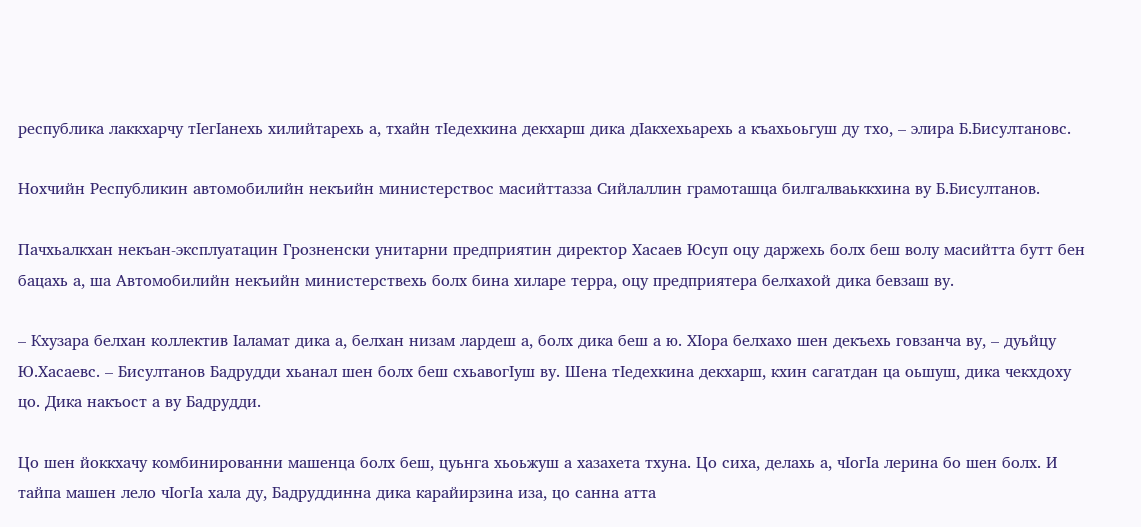республика лаккхарчу тIегIанехь хилийтарехь а, тхайн тIедехкина декхарш дика дIакхехьарехь а къахьоьгуш ду тхо, – элира Б.Бисултановс.

Нохчийн Республикин автомобилийн некъийн министерствос масийттазза Сийлаллин грамоташца билгалваьккхина ву Б.Бисултанов.

Пачхьалкхан некъан-эксплуатацин Грозненски унитарни предприятин директор Хасаев Юсуп оцу даржехь болх беш волу масийтта бутт бен бацахь а, ша Автомобилийн некъийн министерствехь болх бина хиларе терра, оцу предприятера белхахой дика бевзаш ву.

– Кхузара белхан коллектив Iаламат дика а, белхан низам лардеш а, болх дика беш а ю. ХIора белхахо шен декъехь говзанча ву, – дуьйцу Ю.Хасаевс. – Бисултанов Бадрудди хьанал шен болх беш схьавогIуш ву. Шена тIедехкина декхарш, кхин сагатдан ца оьшуш, дика чекхдоху цо. Дика накъост а ву Бадрудди.

Цо шен йоккхачу комбинированни машенца болх беш, цуьнга хьоьжуш а хазахета тхуна. Цо сиха, делахь а, чIогIа лерина бо шен болх. И тайпа машен лело чIогIа хала ду, Бадруддинна дика карайирзина иза, цо санна атта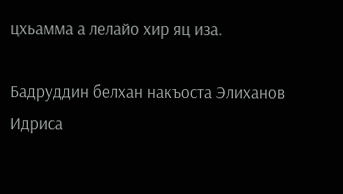цхьамма а лелайо хир яц иза.

Бадруддин белхан накъоста Элиханов Идриса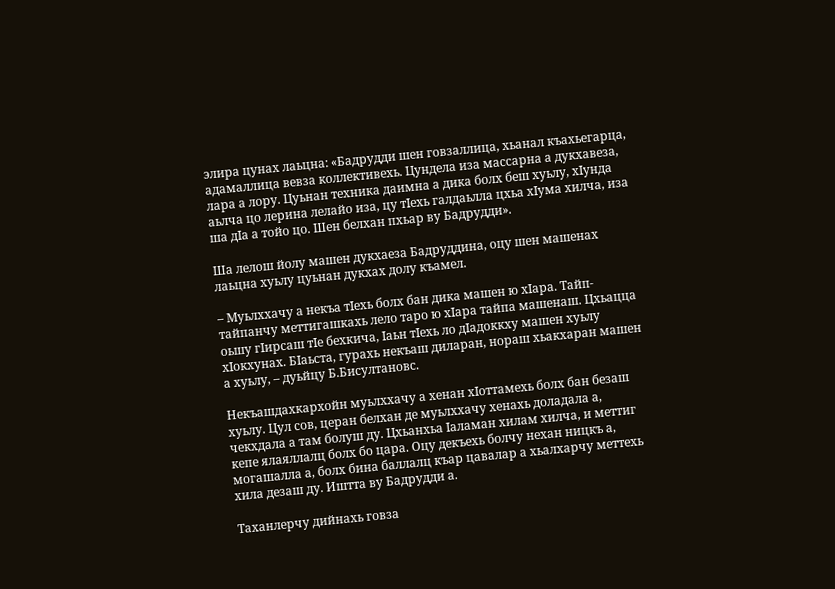элира цунах лаьцна: «Бадрудди шен говзаллица, хьанал къахьегарца, адамаллица вевза коллективехь. Цундела иза массарна а дукхавеза, лара а лору. Цуьнан техника даимна а дика болх беш хуьлу, хIунда аьлча цо лерина лелайо иза, цу тIехь галдаьлла цхьа хIума хилча, иза ша дIа а тойо цо. Шен белхан пхьар ву Бадрудди».

Ша лелош йолу машен дукхаеза Бадруддина, оцу шен машенах лаьцна хуьлу цуьнан дукхах долу къамел.

– Муьлххачу а некъа тIехь болх бан дика машен ю хIара. Тайп-тайпанчу меттигашкахь лело таро ю хIара тайпа машенаш. Цхьацца оьшу гIирсаш тIе бехкича, Iаьн тIехь ло дIадоккху машен хуьлу хIокхунах. БIаьста, гурахь некъаш диларан, нораш хьакхаран машен а хуьлу, – дуьйцу Б.Бисултановс.

Некъашдахкархойн муьлххачу а хенан хIоттамехь болх бан безаш хуьлу. Цул сов, церан белхан де муьлххачу хенахь доладала а, чекхдала а там болуш ду. Цхьанхьа Iаламан хилам хилча, и меттиг кепе ялаяллалц болх бо цара. Оцу декъехь болчу нехан ницкъ а, могашалла а, болх бина баллалц къар цавалар а хьалхарчу меттехь хила дезаш ду. Иштта ву Бадрудди а.

Таханлерчу дийнахь говза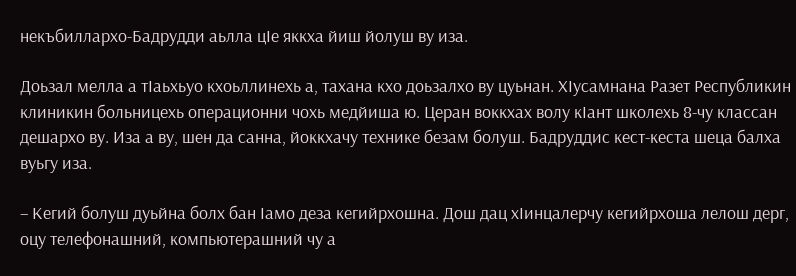некъбиллархо-Бадрудди аьлла цIе яккха йиш йолуш ву иза.

Доьзал мелла а тIаьхьуо кхоьллинехь а, тахана кхо доьзалхо ву цуьнан. ХIусамнана Разет Республикин клиникин больницехь операционни чохь медйиша ю. Церан воккхах волу кIант школехь 8-чу классан дешархо ву. Иза а ву, шен да санна, йоккхачу технике безам болуш. Бадруддис кест-кеста шеца балха вуьгу иза.

– Кегий болуш дуьйна болх бан Iамо деза кегийрхошна. Дош дац хIинцалерчу кегийрхоша лелош дерг, оцу телефонашний, компьютерашний чу а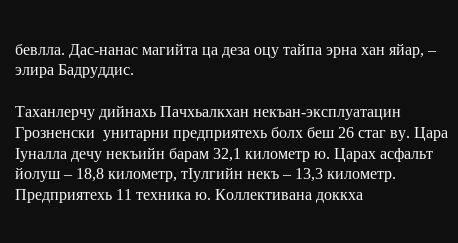бевлла. Дас-нанас магийта ца деза оцу тайпа эрна хан яйар, – элира Бадруддис.

Таханлерчу дийнахь Пачхьалкхан некъан-эксплуатацин Грозненски  унитарни предприятехь болх беш 26 стаг ву. Цара Iуналла дечу некъийн барам 32,1 километр ю. Царах асфальт йолуш – 18,8 километр, тIулгийн некъ – 13,3 километр. Предприятехь 11 техника ю. Коллективана доккха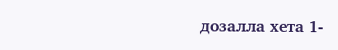дозалла хета 1-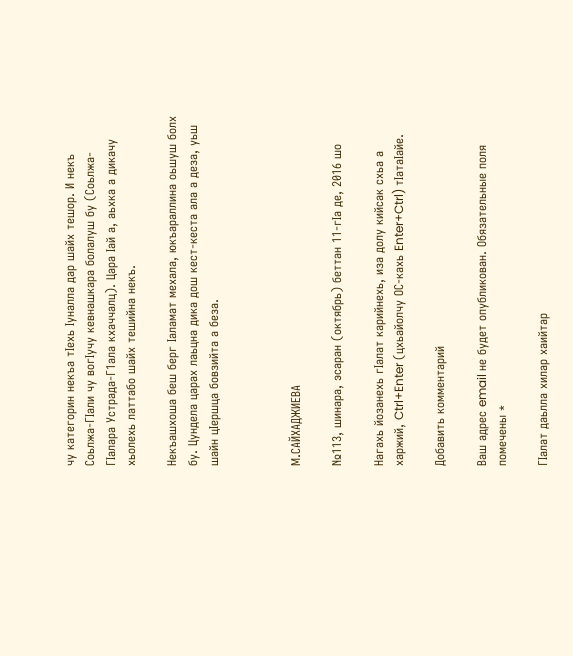чу категорин некъа тIехь Iуналла дар шайх тешор. И некъ Соьлжа-ГIали чу вогIучу кевнашкара болалуш бу (Соьлжа-ГIалара Устрада-Г1ала кхаччалц). Цара Iай а, аьхка а дикачу хьолехь латтабо шайх тешийна некъ.

Некъашхоша беш берг Iаламат мехала, юкъараллина оьшуш болх бу. Цундела царах лаьцна дика дош кест-кеста ала а деза, уьш шайн цIершца бовзийта а беза.



М.САЙХАДЖИЕВА

№113, шинара, эсаран (октябрь) беттан 11-гIа де, 2016 шо

Нагахь йозанехь гIалат карийнехь, иза долу кийсак схьа а харжий, Ctrl+Enter (цхьайолчу ОС-кахь Enter+Ctrl) тIатаIайе.

Добавить комментарий

Ваш адрес email не будет опубликован. Обязательные поля помечены *

ГIалат даьлла хилар хаийтар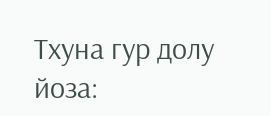Тхуна гур долу йоза: